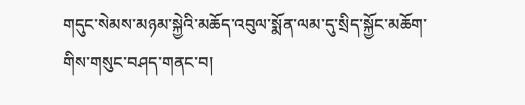གདུང་སེམས་མཉམ་སྐྱེའི་མཆོད་འབུལ་སྨོན་ལམ་དུ་སྲིད་སྐྱོང་མཆོག་གིས་གསུང་བཤད་གནང་བ།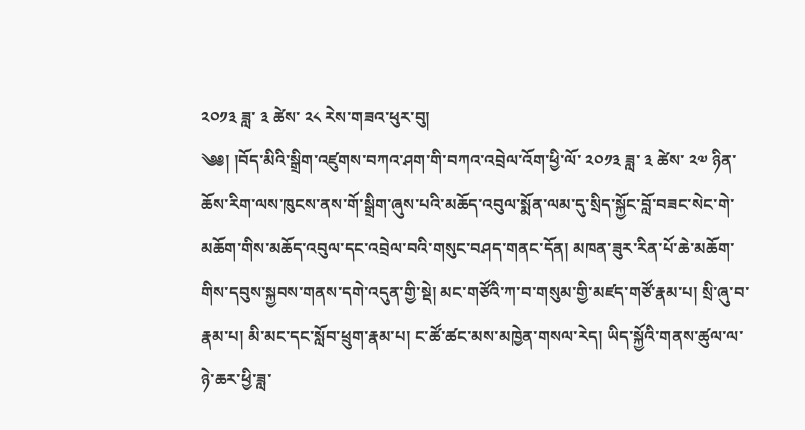༢༠༡༣ ཟླ་ ༣ ཚེས་ ༢༨ རེས་གཟའ་ཕུར་བུ།
༄༅། །བོད་མིའི་སྒྲིག་འཛུགས་བཀའ་ཤག་གི་བཀའ་འབྲེལ་འོག་ཕྱི་ལོ་ ༢༠༡༣ ཟླ་ ༣ ཚེས་ ༢༧ ཉིན་ཆོས་རིག་ལས་ཁུངས་ནས་གོ་སྒྲིག་ཞུས་པའི་མཆོད་འབུལ་སྨོན་ལམ་དུ་སྲིད་སྐྱོང་བློ་བཟང་སེང་གེ་མཆོག་གིས་མཆོད་འབུལ་དང་འབྲེལ་བའི་གསུང་བཤད་གནང་དོན། མཁན་ཟུར་རིན་པོ་ཆེ་མཆོག་གིས་དབུས་སྐྱབས་གནས་དགེ་འདུན་གྱི་སྡེ། མང་གཙོའི་ཀ་བ་གསུམ་གྱི་མཛད་གཙོ་རྣམ་པ། སྲི་ཞུ་བ་རྣམ་པ། མི་མང་དང་སློབ་ཕྲུག་རྣམ་པ། ང་ཚོ་ཚང་མས་མཁྱེན་གསལ་རེད། ཡིད་སྐྱོའི་གནས་ཚུལ་ལ་ཉེ་ཆར་ཕྱི་ཟླ་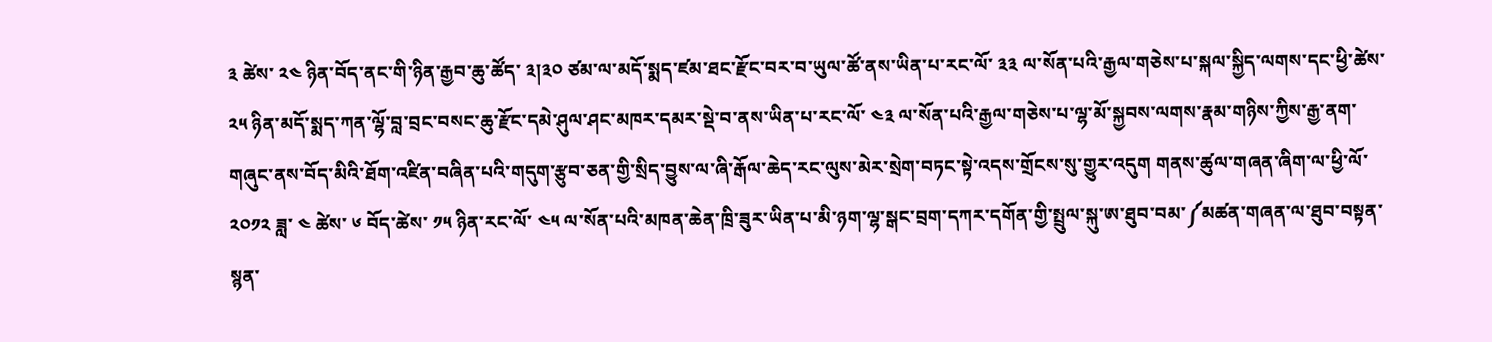༣ ཚེས་ ༢༤ ཉིན་བོད་ནང་གི་ཉིན་རྒྱབ་ཆུ་ཚོད་ ༣།༣༠ ཙམ་ལ་མདོ་སྨད་ཛམ་ཐང་རྫོང་བར་བ་ཡུལ་ཚོ་ནས་ཡིན་པ་རང་ལོ་ ༣༣ ལ་སོན་པའི་རྒྱལ་གཅེས་པ་སྐལ་སྐྱིད་ལགས་དང་ཕྱི་ཚེས་ ༢༥ ཉིན་མདོ་སྨད་ཀན་ལྷོ་བླ་བྲང་བསང་ཆུ་རྫོང་དམེ་ཤུལ་ཤང་མཁར་དམར་སྡེ་བ་ནས་ཡིན་པ་རང་ལོ་ ༤༣ ལ་སོན་པའི་རྒྱལ་གཅེས་པ་ལྷ་མོ་སྐྱབས་ལགས་རྣམ་གཉིས་ཀྱིས་རྒྱ་ནག་གཞུང་ནས་བོད་མིའི་ཐོག་འཛིན་བཞིན་པའི་གདུག་རྩུབ་ཅན་གྱི་སྲིད་བྱུས་ལ་ཞི་རྒོལ་ཆེད་རང་ལུས་མེར་སྲེག་བཏང་སྟེ་འདས་གྲོངས་སུ་གྱུར་འདུག གནས་ཚུལ་གཞན་ཞིག་ལ་ཕྱི་ལོ་ ༢༠༡༢ ཟླ་ ༤ ཚེས་ ༦ བོད་ཚེས་ ༡༥ ཉིན་རང་ལོ་ ༤༥ ལ་སོན་པའི་མཁན་ཆེན་ཁྲི་ཟུར་ཡིན་པ་མི་ཉག་ལྷ་སྒང་བྲག་དཀར་དགོན་གྱི་སྤྲུལ་སྐུ་ཨ་ཐུབ་བམ་༼མཚན་གཞན་ལ་ཐུབ་བསྟན་སྙན་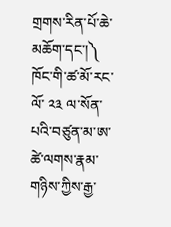གྲགས་རིན་པོ་ཆེ་མཆོག་དང་།༽ ཁོང་གི་ཚ་མོ་རང་ལོ་ ༢༣ ལ་སོན་པའི་བཙུན་མ་ཨ་ཚེ་ལགས་རྣམ་གཉིས་ཀྱིས་རྒྱ་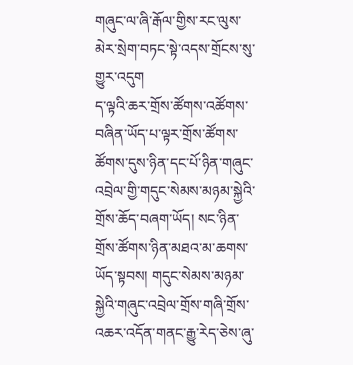གཞུང་ལ་ཞི་རྒོལ་གྱིས་རང་ལུས་མེར་སྲེག་བཏང་སྟེ་འདས་གྲོངས་སུ་གྱུར་འདུག
ད་ལྟའི་ཆར་གྲོས་ཚོགས་འཚོགས་བཞིན་ཡོད་པ་ལྟར་གྲོས་ཚོགས་ཚོགས་དུས་ཉིན་དང་པོ་ཉིན་གཞུང་འབྲེལ་གྱི་གདུང་སེམས་མཉམ་སྐྱེའི་གྲོས་ཆོད་བཞག་ཡོད། སང་ཉིན་གྲོས་ཚོགས་ཉིན་མཐའ་མ་ཆགས་ཡོད་སྟབས། གདུང་སེམས་མཉམ་སྐྱེའི་གཞུང་འབྲེལ་གྲོས་གཞི་གྲོས་འཆར་འདོན་གནང་རྒྱུ་རེད་ཅེས་ཞུ་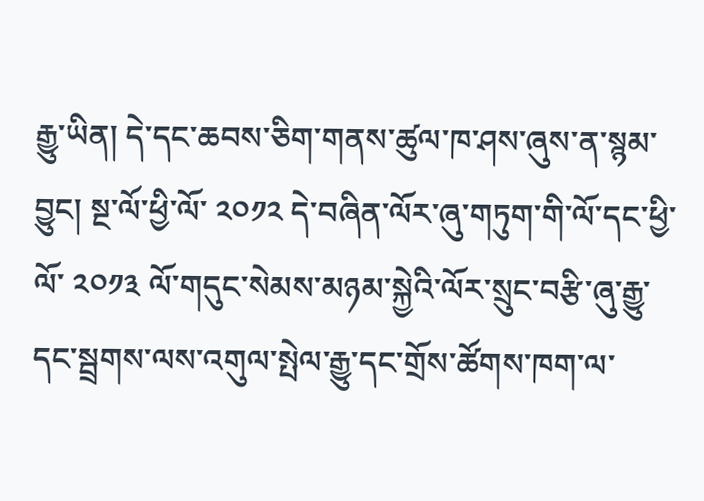རྒྱུ་ཡིན། དེ་དང་ཆབས་ཅིག་གནས་ཚུལ་ཁ་ཤས་ཞུས་ན་སྙམ་བྱུང། སྔ་ལོ་ཕྱི་ལོ་ ༢༠༡༢ དེ་བཞིན་ལོར་ཞུ་གཏུག་གི་ལོ་དང་ཕྱི་ལོ་ ༢༠༡༣ ལོ་གདུང་སེམས་མཉམ་སྐྱེའི་ལོར་སྲུང་བརྩི་ཞུ་རྒྱུ་དང་སྦྲགས་ལས་འགུལ་སྤེལ་རྒྱུ་དང་གྲོས་ཚོགས་ཁག་ལ་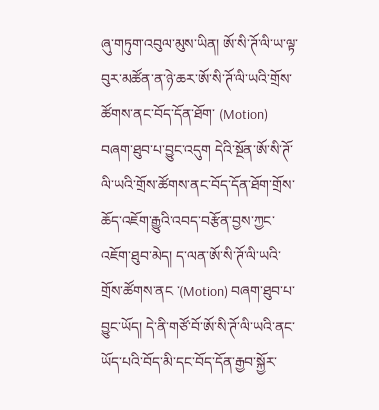ཞུ་གཏུག་འབུལ་མུས་ཡིན། ཨོ་སི་ཊོ་ལི་ཡ་ལྟ་བུར་མཚོན་ན་ཉེ་ཆར་ཨོ་སི་ཊོ་ལི་ཡའི་གྲོས་ཚོགས་ནང་བོད་དོན་ཐོག་ (Motion) བཞག་ཐུབ་པ་བྱུང་འདུག དེའི་སྔོན་ཨོ་སི་ཊོ་ལི་ཡའི་གྲོས་ཚོགས་ནང་བོད་དོན་ཐོག་གྲོས་ཆོད་འཇོག་རྒྱུའི་འབད་བརྩོན་བྱས་ཀྱང་འཇོག་ཐུབ་མེད། ད་ལན་ཨོ་སི་ཊོ་ལི་ཡའི་གྲོས་ཚོགས་ནང ་(Motion) བཞག་ཐུབ་པ་བྱུང་ཡོད། དེ་ནི་གཙོ་བོ་ཨོ་སི་ཊོ་ལི་ཡའི་ནང་ཡོད་པའི་བོད་མི་དང་བོད་དོན་རྒྱབ་སྐྱོར་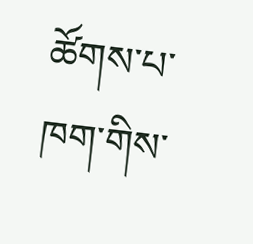ཚོགས་པ་ཁག་གིས་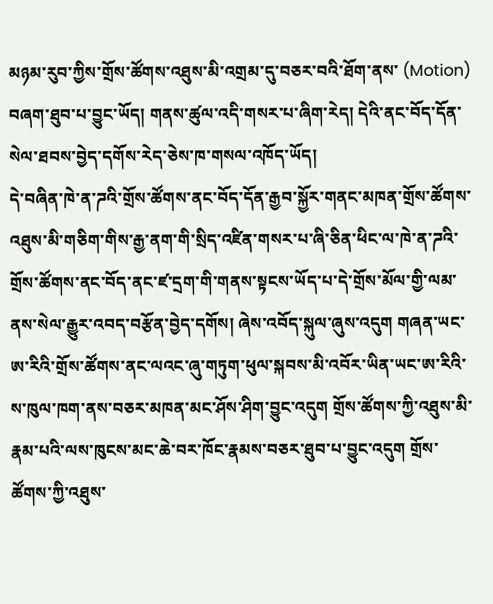མཉམ་རུབ་ཀྱིས་གྲོས་ཚོགས་འཐུས་མི་འགྲམ་དུ་བཅར་བའི་ཐོག་ནས་ (Motion) བཞག་ཐུབ་པ་བྱུང་ཡོད། གནས་ཚུལ་འདི་གསར་པ་ཞིག་རེད། དེའི་ནང་བོད་དོན་སེལ་ཐབས་བྱེད་དགོས་རེད་ཅེས་ཁ་གསལ་འཁོད་ཡོད།
དེ་བཞིན་ཁེ་ན་ཌའི་གྲོས་ཚོགས་ནང་བོད་དོན་རྒྱབ་སྐྱོར་གནང་མཁན་གྲོས་ཚོགས་འཐུས་མི་གཅིག་གིས་རྒྱ་ནག་གི་སྲིད་འཛིན་གསར་པ་ཞི་ཅིན་ཕིང་ལ་ཁེ་ན་ཌའི་གྲོས་ཚོགས་ནང་བོད་ནང་ཛ་དྲག་གི་གནས་སྟངས་ཡོད་པ་དེ་གྲོས་མོལ་གྱི་ལམ་ནས་སེལ་རྒྱུར་འབད་བརྩོན་བྱེད་དགོས། ཞེས་འབོད་སྐུལ་ཞུས་འདུག གཞན་ཡང་ཨ་རིའི་གྲོས་ཚོགས་ནང་ལའང་ཞུ་གཏུག་ཕུལ་སྐབས་མི་འབོར་ཡིན་ཡང་ཨ་རིའི་ས་ཁུལ་ཁག་ནས་བཅར་མཁན་མང་ཤོས་ཤིག་བྱུང་འདུག གྲོས་ཚོགས་ཀྱི་འཐུས་མི་རྣམ་པའི་ལས་ཁུངས་མང་ཆེ་བར་ཁོང་རྣམས་བཅར་ཐུབ་པ་བྱུང་འདུག གྲོས་ཚོགས་ཀྱི་འཐུས་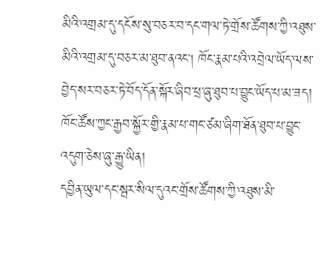མིའི་འགྲམ་དུ་དངོས་སུ་བཅར་བ་དང་གལ་ཏེ་གྲོས་ཚོགས་ཀྱི་འཐུས་མིའི་འགྲམ་དུ་བཅར་མ་ཐུབ་ནའང། ཁོང་རྣམ་པའི་འབྲེལ་ཡོད་ལས་བྱེད་སར་བཅར་ཏེ་བོད་དོན་སྐོར་ཞིབ་ཕྲ་ཞུ་ཐུབ་པ་བྱུང་ཡོད་པ་མ་ཟད། ཁོང་ཚོས་ཀྱང་རྒྱབ་སྐྱོར་གྱི་རྣམ་པ་གང་ཙམ་ཞིག་ཐོན་ཐུབ་པ་བྱུང་འདུག་ཅེས་ཞུ་རྒྱུ་ཡིན།
དབྱིན་ཡུལ་དང་སྦར་སིལ་དུའང་གྲོས་ཚོགས་ཀྱི་འཐུས་མི་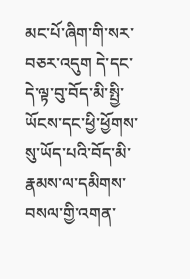མང་པོ་ཞིག་གི་སར་བཅར་འདུག དེ་དང་དེ་ལྟ་བུ་བོད་མི་སྤྱི་ཡོངས་དང་ཕྱི་ཕྱོགས་སུ་ཡོད་པའི་བོད་མི་རྣམས་ལ་དམིགས་བསལ་གྱི་འགན་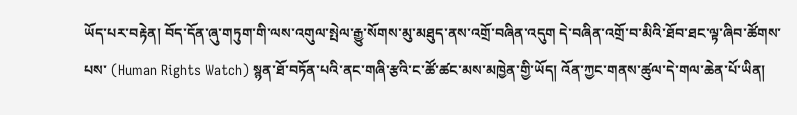ཡོད་པར་བརྟེན། བོད་དོན་ཞུ་གཏུག་གི་ལས་འགུལ་སྤེལ་རྒྱུ་སོགས་མུ་མཐུད་ནས་འགྲོ་བཞིན་འདུག དེ་བཞིན་འགྲོ་བ་མིའི་ཐོབ་ཐང་ལྟ་ཞིབ་ཚོགས་པས་ (Human Rights Watch) སྙན་ཐོ་བཏོན་པའི་ནང་གཞི་རྩའི་ང་ཚོ་ཚང་མས་མཁྱེན་གྱི་ཡོད། འོན་ཀྱང་གནས་ཚུལ་དེ་གལ་ཆེན་པོ་ཡིན།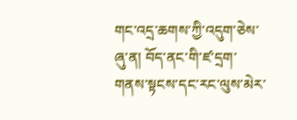གང་འདྲ་ཆགས་ཀྱི་འདུག་ཅེས་ཞུ་ན། བོད་ནང་གི་ཛ་དྲག་གནས་སྟངས་དང་རང་ལུས་མེར་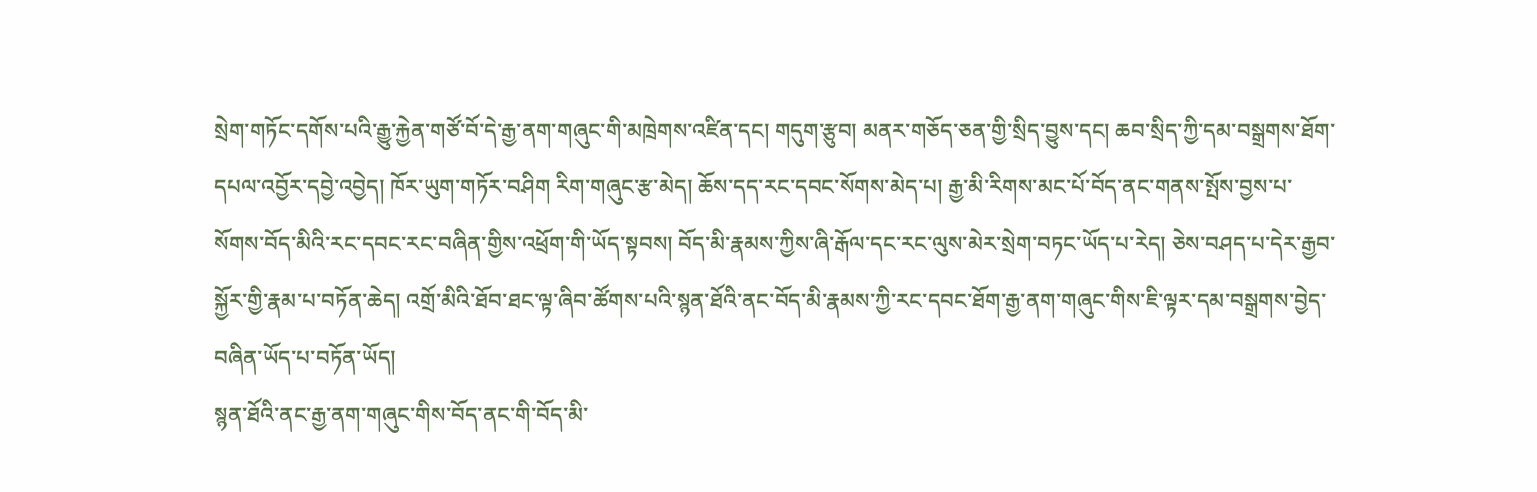སྲེག་གཏོང་དགོས་པའི་རྒྱུ་རྐྱེན་གཙོ་བོ་དེ་རྒྱ་ནག་གཞུང་གི་མཁྲེགས་འཛིན་དང། གདུག་རྩུབ། མནར་གཅོད་ཅན་གྱི་སྲིད་བྱུས་དང། ཆབ་སྲིད་ཀྱི་དམ་བསྒྲགས་ཐོག་དཔལ་འབྱོར་དབྱེ་འབྱེད། ཁོར་ཡུག་གཏོར་བཤིག རིག་གཞུང་རྩ་མེད། ཆོས་དད་རང་དབང་སོགས་མེད་པ། རྒྱ་མི་རིགས་མང་པོ་བོད་ནང་གནས་སྤོས་བྱས་པ་སོགས་བོད་མིའི་རང་དབང་རང་བཞིན་གྱིས་འཕྲོག་གི་ཡོད་སྟབས། བོད་མི་རྣམས་ཀྱིས་ཞི་རྒོལ་དང་རང་ལུས་མེར་སྲེག་བཏང་ཡོད་པ་རེད། ཅེས་བཤད་པ་དེར་རྒྱབ་སྐྱོར་གྱི་རྣམ་པ་བཏོན་ཆེད། འགྲོ་མིའི་ཐོབ་ཐང་ལྟ་ཞིབ་ཚོགས་པའི་སྙན་ཐོའི་ནང་བོད་མི་རྣམས་ཀྱི་རང་དབང་ཐོག་རྒྱ་ནག་གཞུང་གིས་ཇི་ལྟར་དམ་བསྒྲགས་བྱེད་བཞིན་ཡོད་པ་བཏོན་ཡོད།
སྙན་ཐོའི་ནང་རྒྱ་ནག་གཞུང་གིས་བོད་ནང་གི་བོད་མི་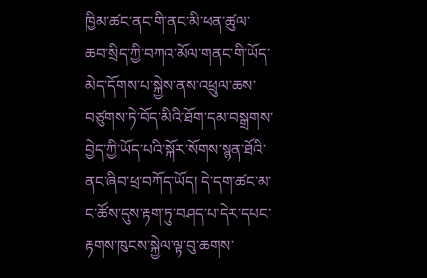ཁྱིམ་ཚང་ནང་གི་ནང་མི་ཕན་ཚུལ་ཆབ་སྲིད་ཀྱི་བཀའ་མོལ་གནང་གི་ཡོད་མེད་དོགས་པ་སྐྱེས་ནས་འཕྲུལ་ཆས་བཙུགས་ཏེ་བོད་མིའི་ཐོག་དམ་བསྒྲགས་བྱེད་ཀྱི་ཡོད་པའི་སྐོར་སོགས་སྙན་ཐོའི་ནང་ཞིབ་ཕྲ་བཀོད་ཡོད། དེ་དག་ཚང་མ་ང་ཚོས་དུས་རྟག་ཏུ་བཤད་པ་དེར་དཔང་རྟགས་ཁུངས་སྐྱེལ་ལྟ་བུ་ཆགས་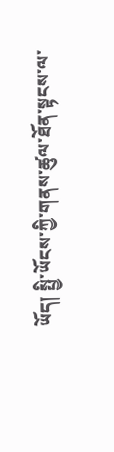ཡོད། སྤྱི་ཡོངས་ཀྱི་གནས་ཚུལ་ཐོན་སྟངས་ལ་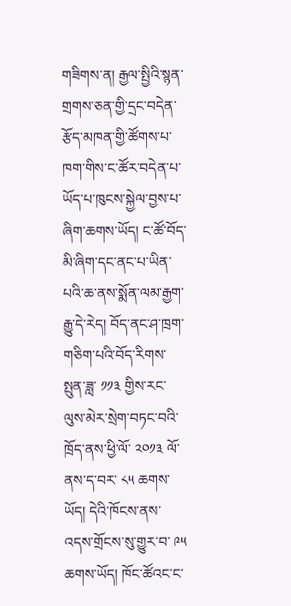གཟིགས་ན། རྒྱལ་སྤྱིའི་སྙན་གྲགས་ཅན་གྱི་དྲང་བདེན་རྩོད་མཁན་གྱི་ཚོགས་པ་ཁག་གིས་ང་ཚོར་བདེན་པ་ཡོད་པ་ཁུངས་སྐྱེལ་བྱས་པ་ཞིག་ཆགས་ཡོད། ང་ཚོ་བོད་མི་ཞིག་དང་ནང་པ་ཡིན་པའི་ཆ་ནས་སྨོན་ལམ་རྒྱག་རྒྱུ་དེ་རེད། བོད་ནང་ཤ་ཁྲག་གཅིག་པའི་བོད་རིགས་སྤུན་ཟླ་ ༡༡༣ གྱིས་རང་ལུས་མེར་སྲེག་བཏང་བའི་ཁྲོད་ནས་ཕྱི་ལོ་ ༢༠༡༣ ལོ་ནས་ད་བར་ ༨༥ ཆགས་ཡོད། དེའི་ཁོངས་ནས་འདས་གྲོངས་སུ་གྱུར་བ་ ༩༥ ཆགས་ཡོད། ཁོང་ཚོའང་ང་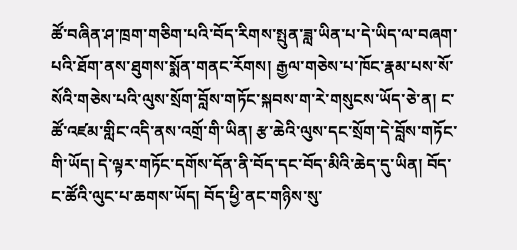ཚོ་བཞིན་ཤ་ཁྲག་གཅིག་པའི་བོད་རིགས་སྤུན་ཟླ་ཡིན་པ་དེ་ཡིད་ལ་བཞག་པའི་ཐོག་ནས་ཐུགས་སྨོན་གནང་རོགས། རྒྱལ་གཅེས་པ་ཁོང་རྣམ་པས་སོ་སོའི་གཅེས་པའི་ལུས་སྲོག་བློས་གཏོང་སྐབས་ག་རེ་གསུངས་ཡོད་ཅེ་ན། ང་ཚོ་འཛམ་གླིང་འདི་ནས་འགྲོ་གི་ཡིན། རྩ་ཆེའི་ལུས་དང་སྲོག་དེ་བློས་གཏོང་གི་ཡོད། དེ་ལྟར་གཏོང་དགོས་དོན་ནི་བོད་དང་བོད་མིའི་ཆེད་དུ་ཡིན། བོད་ང་ཚོའི་ལུང་པ་ཆགས་ཡོད། བོད་ཕྱི་ནང་གཉིས་སུ་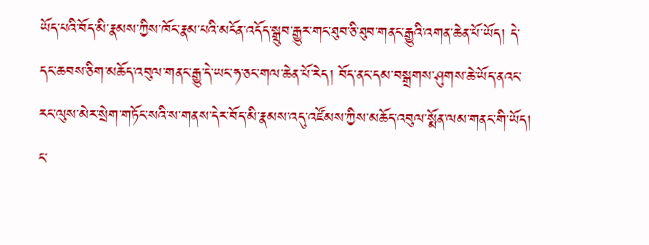ཡོད་པའི་བོད་མི་རྣམས་ཀྱིས་ཁོང་རྣམ་པའི་མངོན་འདོད་སྒྲུབ་རྒྱུར་གང་ཐུབ་ཅི་ཐུབ་གནང་རྒྱུའི་འགན་ཆེན་པོ་ཡོད། དེ་དང་ཆབས་ཅིག་མཆོད་འབུལ་གནང་རྒྱུ་དེ་ཡང་ཧ་ཅང་གལ་ཆེན་པོ་རེད། བོད་ནང་དམ་བསྒྲགས་ཤུགས་ཆེ་ཡོད་ནའང་རང་ལུས་མེར་སྲེག་གཏོང་སའི་ས་གནས་དེར་བོད་མི་རྣམས་འདུ་འཛོམས་ཀྱིས་མཆོད་འབུལ་སྨོན་ལམ་གནང་གི་ཡོད། ང་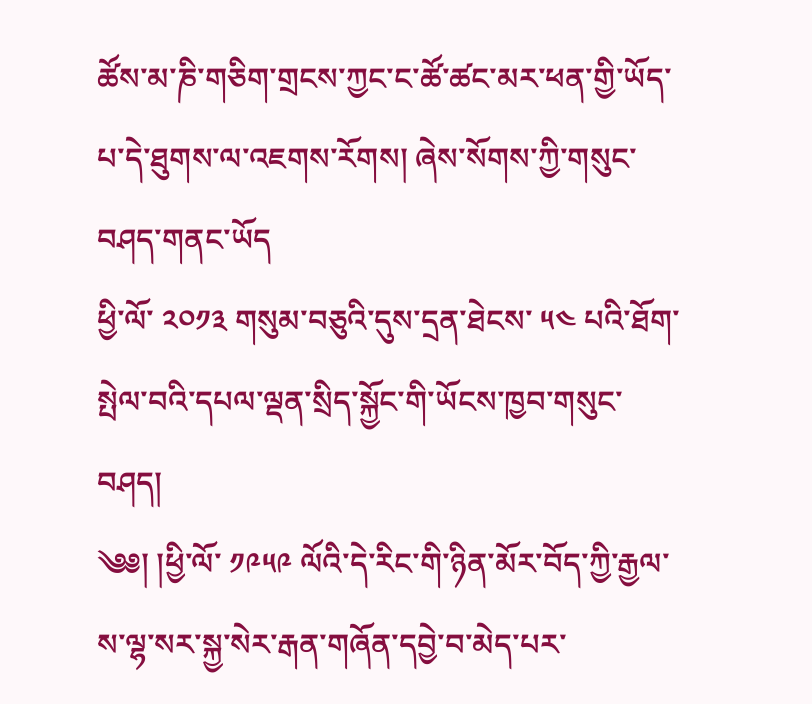ཚོས་མ་ཎི་གཅིག་གྲངས་ཀྱང་ང་ཚོ་ཚང་མར་ཕན་གྱི་ཡོད་པ་དེ་ཐུགས་ལ་འཇགས་རོགས། ཞེས་སོགས་ཀྱི་གསུང་བཤད་གནང་ཡོད
ཕྱི་ལོ་ ༢༠༡༣ གསུམ་བཅུའི་དུས་དྲན་ཐེངས་ ༥༤ པའི་ཐོག་སྤེལ་བའི་དཔལ་ལྡན་སྲིད་སྐྱོང་གི་ཡོངས་ཁྱབ་གསུང་བཤད།
༄༅། །ཕྱི་ལོ་ ༡༩༥༩ ལོའི་དེ་རིང་གི་ཉིན་མོར་བོད་ཀྱི་རྒྱལ་ས་ལྷ་སར་སྐྱ་སེར་རྒན་གཞོན་དབྱེ་བ་མེད་པར་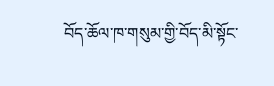བོད་ཆོལ་ཁ་གསུམ་གྱི་བོད་མི་སྟོང་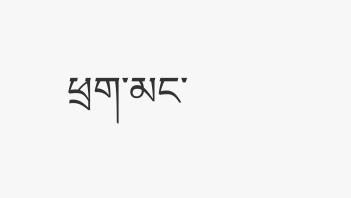ཕྲག་མང་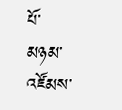པོ་མཉམ་འཛོམས་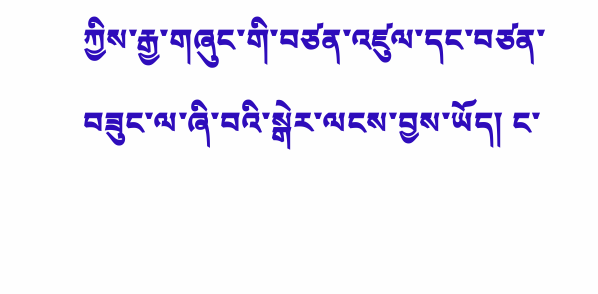ཀྱིས་རྒྱ་གཞུང་གི་བཙན་འཛུལ་དང་བཙན་བཟུང་ལ་ཞི་བའི་སྒེར་ལངས་བྱས་ཡོད། ང་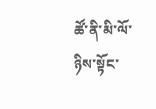ཚོ་ནི་མི་ལོ་ཉིས་སྟོང་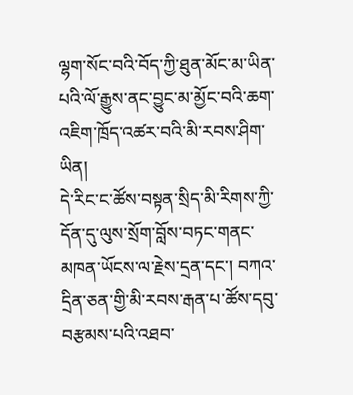ལྷག་སོང་བའི་བོད་ཀྱི་ཐུན་མོང་མ་ཡིན་པའི་ལོ་རྒྱུས་ནང་བྱུང་མ་མྱོང་བའི་ཆག་འཇིག་ཁྲོད་འཚར་བའི་མི་རབས་ཤིག་ཡིན།
དེ་རིང་ང་ཚོས་བསྟན་སྲིད་མི་རིགས་ཀྱི་དོན་དུ་ལུས་སྲོག་བློས་བཏང་གནང་མཁན་ཡོངས་ལ་རྗེས་དྲན་དང་། བཀའ་དྲིན་ཅན་གྱི་མི་རབས་རྒན་པ་ཚོས་དབུ་བརྩམས་པའི་འཐབ་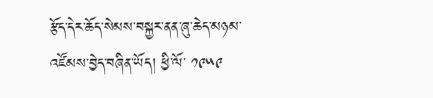རྩོད་དེར་ཆོད་སེམས་བསྐྱར་ནན་ཞུ་ཆེད་མཉམ་འཛོམས་བྱེད་བཞིན་ཡོད། ཕྱི་ལོ་ ༡༩༥༩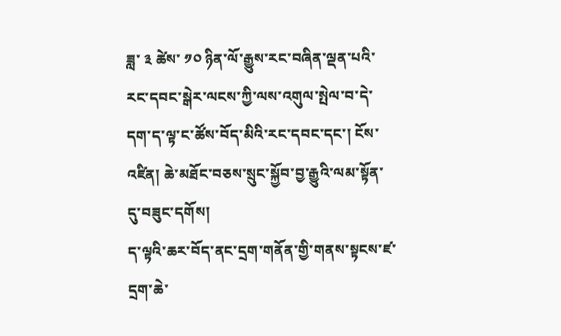ཟླ་ ༣ ཚེས་ ༡༠ ཉིན་ལོ་རྒྱུས་རང་བཞིན་ལྡན་པའི་རང་དབང་སྒེར་ལངས་ཀྱི་ལས་འགུལ་སྤེལ་བ་དེ་དག་ད་ལྟ་ང་ཚོས་བོད་མིའི་རང་དབང་དང་། ངོས་འཛིན། ཆེ་མཐོང་བཅས་སྲུང་སྐྱོབ་བྱ་རྒྱུའི་ལམ་སྟོན་དུ་བཟུང་དགོས།
ད་ལྟའི་ཆར་བོད་ནང་དྲག་གནོན་གྱི་གནས་སྟངས་ཛ་དྲག་ཆེ་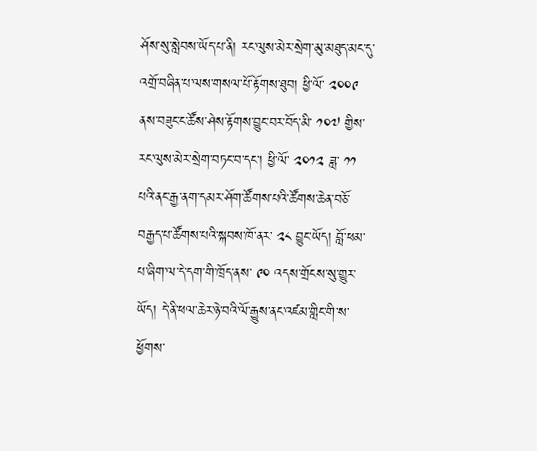ཤོས་སུ་སླེབས་ཡོད་པ་ནི། རང་ལུས་མེར་སྲེག་མུ་མཐུད་མང་དུ་འགྲོ་བཞིན་པ་ལས་གསལ་པོ་རྟོགས་ཐུབ། ཕྱི་ལོ་ ༢༠༠༩ ནས་བཟུང་ང་ཚོས་ཤེས་རྟོགས་བྱུང་བར་བོད་མི་ ༡༠༧ གྱིས་རང་ལུས་མེར་སྲེག་བཏང་བ་དང་། ཕྱི་ལོ་ ༢༠༡༢ ཟླ་ ༡༡ པའི་ནང་རྒྱ་ནག་དམར་ཤོག་ཚོགས་པའི་ཚོགས་ཆེན་བཅོ་བརྒྱད་པ་ཚོགས་པའི་སྐབས་ཁོ་ནར་ ༢༨ བྱུང་ཡོད། བློ་ཕམ་པ་ཞིག་ལ་དེ་དག་གི་ཁྲོད་ནས་ ༩༠ འདས་གྲོངས་སུ་གྱུར་ཡོད། དེ་ནི་ཕལ་ཆེར་ཉེ་བའི་ལོ་རྒྱུས་ནང་འཛམ་གླིང་གི་ས་ཕྱོགས་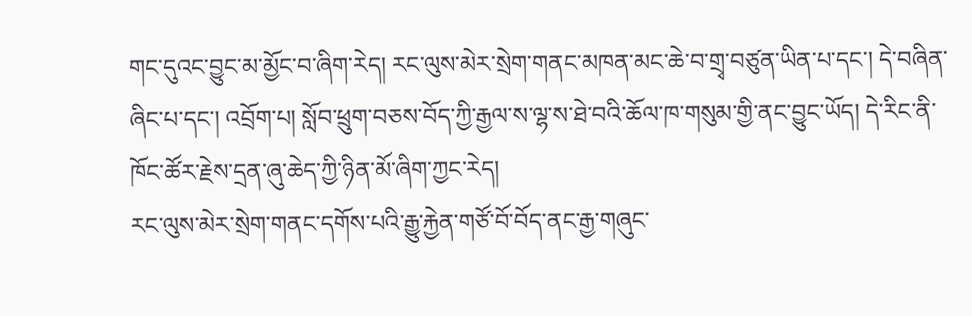གང་དུའང་བྱུང་མ་མྱོང་བ་ཞིག་རེད། རང་ལུས་མེར་སྲེག་གནང་མཁན་མང་ཆེ་བ་གྲྭ་བཙུན་ཡིན་པ་དང་། དེ་བཞིན་ཞིང་པ་དང་། འབྲོག་པ། སློབ་ཕྲུག་བཅས་བོད་ཀྱི་རྒྱལ་ས་ལྷ་ས་ཐེ་བའི་ཆོལ་ཁ་གསུམ་གྱི་ནང་བྱུང་ཡོད། དེ་རིང་ནི་ཁོང་ཚོར་རྗེས་དྲན་ཞུ་ཆེད་ཀྱི་ཉིན་མོ་ཞིག་ཀྱང་རེད།
རང་ལུས་མེར་སྲེག་གནང་དགོས་པའི་རྒྱུ་རྐྱེན་གཙོ་བོ་བོད་ནང་རྒྱ་གཞུང་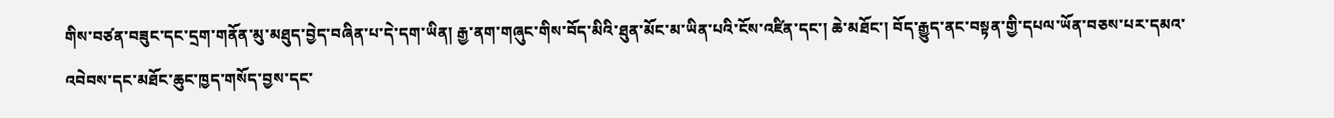གིས་བཙན་བཟུང་དང་དྲག་གནོན་མུ་མཐུད་བྱེད་བཞིན་པ་དེ་དག་ཡིན། རྒྱ་ནག་གཞུང་གིས་བོད་མིའི་ཐུན་མོང་མ་ཡིན་པའི་ངོས་འཛིན་དང་། ཆེ་མཐོང་། བོད་རྒྱུད་ནང་བསྟན་གྱི་དཔལ་ཡོན་བཅས་པར་དམའ་འབེབས་དང་མཐོང་ཆུང་ཁྱད་གསོད་བྱས་དང་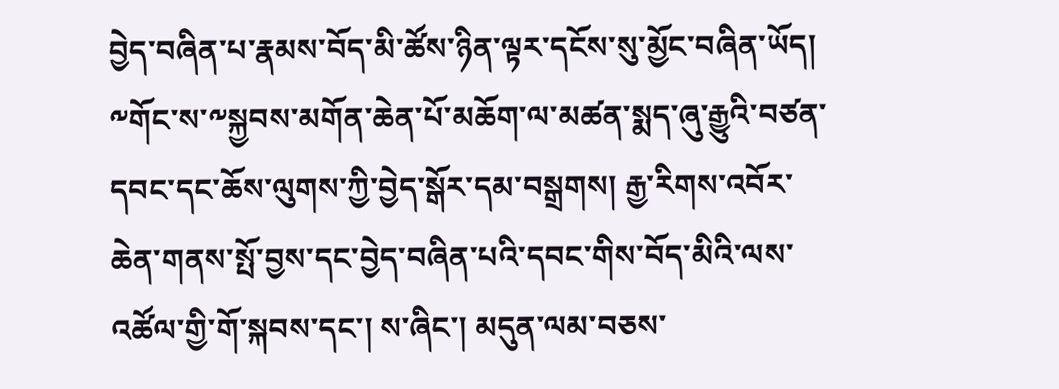བྱེད་བཞིན་པ་རྣམས་བོད་མི་ཚོས་ཉིན་ལྟར་དངོས་སུ་མྱོང་བཞིན་ཡོད། ༸གོང་ས་༸སྐྱབས་མགོན་ཆེན་པོ་མཆོག་ལ་མཚན་སྨད་ཞུ་རྒྱུའི་བཙན་དབང་དང་ཆོས་ལུགས་ཀྱི་བྱེད་སྒོར་དམ་བསྒྲགས། རྒྱ་རིགས་འབོར་ཆེན་གནས་སྤོ་བྱས་དང་བྱེད་བཞིན་པའི་དབང་གིས་བོད་མིའི་ལས་འཚོལ་གྱི་གོ་སྐབས་དང་། ས་ཞིང་། མདུན་ལམ་བཅས་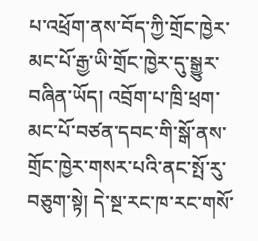པ་འཕྲོག་ནས་བོད་ཀྱི་གྲོང་ཁྱེར་མང་པོ་རྒྱ་ཡི་གྲོང་ཁྱེར་དུ་སྒྱུར་བཞིན་ཡོད། འབྲོག་པ་ཁྲི་ཕྲག་མང་པོ་བཙན་དབང་གི་སྒོ་ནས་གྲོང་ཁྱེར་གསར་པའི་ནང་སྤོ་རུ་བཅུག་སྟེ། དེ་སྔ་རང་ཁ་རང་གསོ་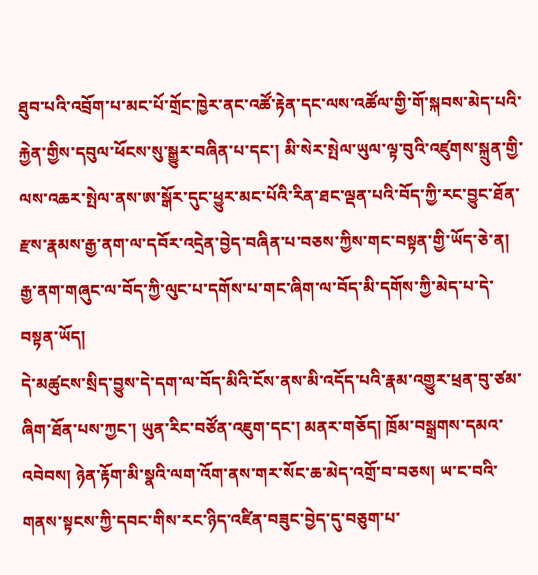ཐུབ་པའི་འབྲོག་པ་མང་པོ་གྲོང་ཁྱེར་ནང་འཚོ་རྟེན་དང་ལས་འཚོལ་གྱི་གོ་སྐབས་མེད་པའི་རྐྱེན་གྱིས་དབུལ་ཕོངས་སུ་སྒྱུར་བཞིན་པ་དང་། མི་སེར་སྤེལ་ཡུལ་ལྟ་བུའི་འཛུགས་སྐྲུན་གྱི་ལས་འཆར་སྤེལ་ནས་ཨ་སྒོར་དུང་ཕྱུར་མང་པོའི་རིན་ཐང་ལྡན་པའི་བོད་ཀྱི་རང་བྱུང་ཐོན་རྫས་རྣམས་རྒྱ་ནག་ལ་དབོར་འདྲེན་བྱེད་བཞིན་པ་བཅས་ཀྱིས་གང་བསྟན་གྱི་ཡོད་ཅེ་ན། རྒྱ་ནག་གཞུང་ལ་བོད་ཀྱི་ལུང་པ་དགོས་པ་གང་ཞིག་ལ་བོད་མི་དགོས་ཀྱི་མེད་པ་དེ་བསྟན་ཡོད།
དེ་མཚུངས་སྲིད་བྱུས་དེ་དག་ལ་བོད་མིའི་ངོས་ནས་མི་འདོད་པའི་རྣམ་འགྱུར་ཕྲན་བུ་ཙམ་ཞིག་ཐོན་པས་ཀྱང་། ཡུན་རིང་བཙོན་འཇུག་དང་། མནར་གཅོད། ཁྲོམ་བསྒྲགས་དམའ་འབེབས། ཉེན་རྟོག་མི་སྣའི་ལག་འོག་ནས་གར་སོང་ཆ་མེད་འགྲོ་བ་བཅས། ཡ་ང་བའི་གནས་སྟངས་ཀྱི་དབང་གིས་རང་ཉིད་འཛིན་བཟུང་བྱེད་དུ་བཅུག་པ་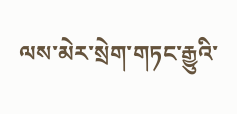ལས་མེར་སྲེག་གཏང་རྒྱུའི་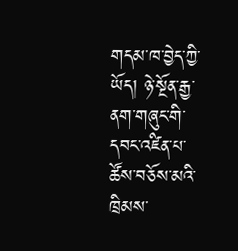གདམ་ཁ་བྱེད་ཀྱི་ཡོད། ཉེ་སྔོན་རྒྱ་ནག་གཞུང་གི་དབང་འཛིན་པ་ཚོས་བཅོས་མའི་ཁྲིམས་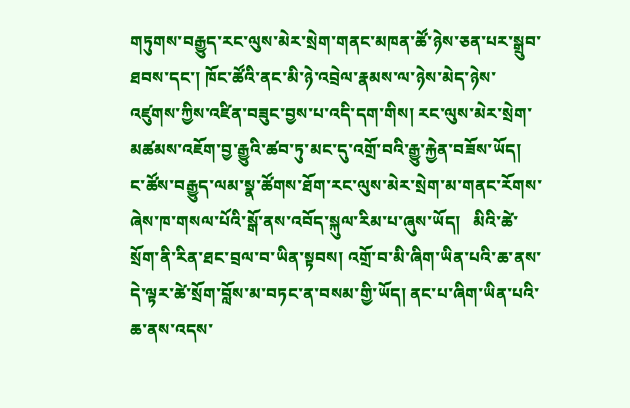གཏུགས་བརྒྱུད་རང་ལུས་མེར་སྲེག་གནང་མཁན་ཚོ་ཉེས་ཅན་པར་སྒྲུབ་ཐབས་དང་། ཁོང་ཚོའི་ནང་མི་ཉེ་འབྲེལ་རྣམས་ལ་ཉེས་མེད་ཉེས་འཛུགས་ཀྱིས་འཛིན་བཟུང་བྱས་པ་འདི་དག་གིས། རང་ལུས་མེར་སྲེག་མཚམས་འཇོག་བྱ་རྒྱུའི་ཚབ་ཏུ་མང་དུ་འགྲོ་བའི་རྒྱུ་རྐྱེན་བཟོས་ཡོད།
ང་ཚོས་བརྒྱུད་ལམ་སྣ་ཚོགས་ཐོག་རང་ལུས་མེར་སྲེག་མ་གནང་རོགས་ཞེས་ཁ་གསལ་པོའི་སྒོ་ནས་འབོད་སྐུལ་རིམ་པ་ཞུས་ཡོད།   མིའི་ཚེ་སྲོག་ནི་རིན་ཐང་བྲལ་བ་ཡིན་སྟབས། འགྲོ་བ་མི་ཞིག་ཡིན་པའི་ཆ་ནས་དེ་ལྟར་ཚེ་སྲོག་བློས་མ་བཏང་ན་བསམ་གྱི་ཡོད། ནང་པ་ཞིག་ཡིན་པའི་ཆ་ནས་འདས་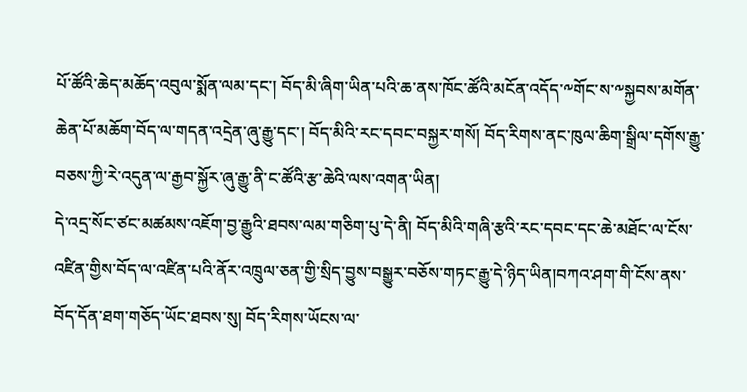པོ་ཚོའི་ཆེད་མཆོད་འབུལ་སྨོན་ལམ་དང་། བོད་མི་ཞིག་ཡིན་པའི་ཆ་ནས་ཁོང་ཚོའི་མངོན་འདོད་༸གོང་ས་༸སྐྱབས་མགོན་ཆེན་པོ་མཆོག་བོད་ལ་གདན་འདྲེན་ཞུ་རྒྱུ་དང་། བོད་མིའི་རང་དབང་བསྐྱར་གསོ། བོད་རིགས་ནང་ཁུལ་ཆིག་སྒྲིལ་དགོས་རྒྱུ་བཅས་ཀྱི་རེ་འདུན་ལ་རྒྱབ་སྐྱོར་ཞུ་རྒྱུ་ནི་ང་ཚོའི་རྩ་ཆེའི་ལས་འགན་ཡིན།
དེ་འདྲ་སོང་ཙང་མཚམས་འཇོག་བྱ་རྒྱུའི་ཐབས་ལམ་གཅིག་པུ་དེ་ནི། བོད་མིའི་གཞི་རྩའི་རང་དབང་དང་ཆེ་མཐོང་ལ་ངོས་འཛིན་གྱིས་བོད་ལ་འཛིན་པའི་ནོར་འཁྲུལ་ཅན་གྱི་སྲིད་བྱུས་བསྒྱུར་བཅོས་གཏང་རྒྱུ་དེ་ཉིད་ཡིན།བཀའ་ཤག་གི་ངོས་ནས་བོད་དོན་ཐག་གཅོད་ཡོང་ཐབས་སུ། བོད་རིགས་ཡོངས་ལ་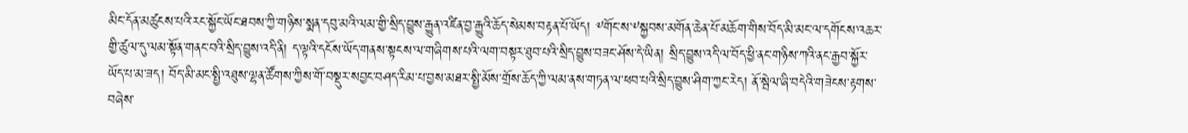མིང་དོན་མཚུངས་པའི་རང་སྐྱོང་ཡོང་ཐབས་ཀྱི་གཉིས་སྨན་དབུ་མའི་ལམ་གྱི་སྲིད་བྱུས་རྒྱུན་འཛིན་བྱ་རྒྱུའི་ཆོད་སེམས་བརྟན་པོ་ཡོད། ༸གོང་ས་༸སྐྱབས་མགོན་ཆེན་པོ་མཆོག་གིས་བོད་མི་མང་ལ་དགོངས་འཆར་གྱི་ཚུལ་དུ་ལམ་སྟོན་གནང་བའི་སྲིད་བྱུས་འདི་ནི། ད་ལྟའི་དངོས་ཡོད་གནས་སྟངས་ལ་གཞིགས་པའི་ལག་བསྟར་ཐུབ་པའི་སྲིད་བྱུས་བཟང་ཤོས་དེ་ཡིན། སྲིད་བྱུས་འདི་ལ་བོད་ཕྱི་ནང་གཉིས་ཀའི་ནང་རྒྱབ་སྐྱོར་ཡོད་པ་མ་ཟད། བོད་མི་མང་སྤྱི་འཐུས་ལྷན་ཚོགས་ཀྱིས་གོ་བསྡུར་སབྱང་བཤད་རིམ་པ་བྱས་མཐར་སྤྱི་མོས་གྲོས་ཆོད་ཀྱི་ལམ་ནས་གཏན་ལ་ཕབ་པའི་སྲིད་བྱུས་ཤིག་ཀྱང་རེད། ནོ་སྦེལ་ཞི་བདེའི་གཟེངས་རྟགས་བཞེས་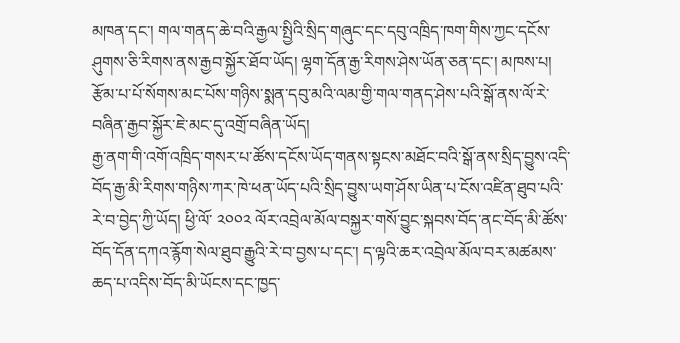མཁན་དང་། གལ་གནད་ཆེ་བའི་རྒྱལ་སྤྱིའི་སྲིད་གཞུང་དང་དབུ་འཁྲིད་ཁག་གིས་ཀྱང་དངོས་ཤུགས་ཅི་རིགས་ནས་རྒྱབ་སྐྱོར་ཐོབ་ཡོད། ལྷག་དོན་རྒྱ་རིགས་ཤེས་ཡོན་ཅན་དང་། མཁས་པ། རྩོམ་པ་པོ་སོགས་མང་པོས་གཉིས་སྨན་དབུ་མའི་ལམ་གྱི་གལ་གནད་ཤེས་པའི་སྒོ་ནས་ལོ་རེ་བཞིན་རྒྱབ་སྐྱོར་ཇེ་མང་དུ་འགྲོ་བཞིན་ཡོད།
རྒྱ་ནག་གི་འགོ་འཁྲིད་གསར་པ་ཚོས་དངོས་ཡོད་གནས་སྟངས་མཐོང་བའི་སྒོ་ནས་སྲིད་བྱུས་འདི་བོད་རྒྱ་མི་རིགས་གཉིས་ཀར་ཁེ་ཕན་ཡོད་པའི་སྲིད་བྱུས་ཡག་ཤོས་ཡིན་པ་ངོས་འཛིན་ཐུབ་པའི་རེ་བ་བྱེད་ཀྱི་ཡོད། ཕྱི་ལོ་ ༢༠༠༢ ལོར་འབྲེལ་མོལ་བསྐྱར་གསོ་བྱུང་སྐབས་བོད་ནང་བོད་མི་ཚོས་བོད་དོན་དཀའ་རྙོག་སེལ་ཐུབ་རྒྱུའི་རེ་བ་བྱས་པ་དང་། ད་ལྟའི་ཆར་འབྲེལ་མོལ་བར་མཚམས་ཆད་པ་འདིས་བོད་མི་ཡོངས་དང་ཁྱད་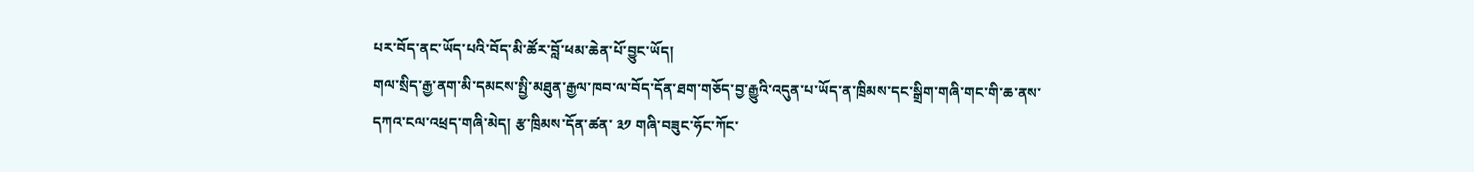པར་བོད་ནང་ཡོད་པའི་བོད་མི་ཚོར་བློ་ཕམ་ཆེན་པོ་བྱུང་ཡོད།
གལ་སྲིད་རྒྱ་ནག་མི་དམངས་སྤྱི་མཐུན་རྒྱལ་ཁབ་ལ་བོད་དོན་ཐག་གཅོད་བྱ་རྒྱུའི་འདུན་པ་ཡོད་ན་ཁྲིམས་དང་སྒྲིག་གཞི་གང་གི་ཆ་ནས་དཀའ་ངལ་འཕྲད་གཞི་མེད། རྩ་ཁྲིམས་དོན་ཚན་ ༣༡ གཞི་བཟུང་ཧོང་ཀོང་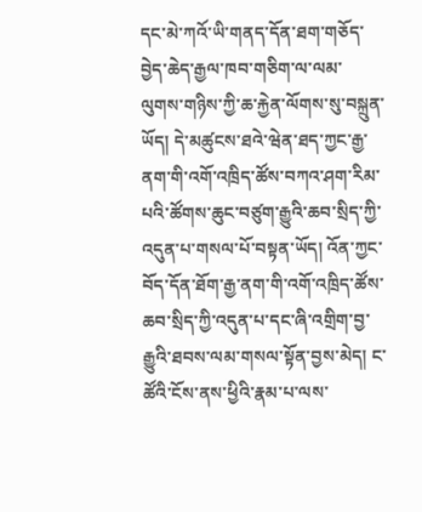དང་མེ་ཀའོ་ཡི་གནད་དོན་ཐག་གཅོད་བྱེད་ཆེད་རྒྱལ་ཁབ་གཅིག་ལ་ལམ་ལུགས་གཉིས་ཀྱི་ཆ་རྐྱེན་ལོགས་སུ་བསྐྲུན་ཡོད། དེ་མཚུངས་ཐའེ་ཝེན་ཐད་ཀྱང་རྒྱ་ནག་གི་འགོ་འཁྲིད་ཚོས་བཀའ་ཤག་རིམ་པའི་ཚོགས་ཆུང་བཙུག་རྒྱུའི་ཆབ་སྲིད་ཀྱི་འདུན་པ་གསལ་པོ་བསྟན་ཡོད། འོན་ཀྱང་བོད་དོན་ཐོག་རྒྱ་ནག་གི་འགོ་འཁྲིད་ཚོས་ཆབ་སྲིད་ཀྱི་འདུན་པ་དང་ཞི་འགྲིག་བྱ་རྒྱུའི་ཐབས་ལམ་གསལ་སྟོན་བྱས་མེད། ང་ཚོའི་ངོས་ནས་ཕྱིའི་རྣམ་པ་ལས་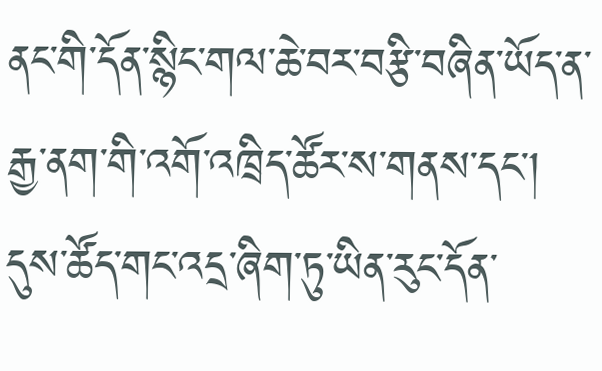ནང་གི་དོན་སྙིང་གལ་ཆེ་བར་བརྩི་བཞིན་ཡོད་ན་རྒྱ་ནག་གི་འགོ་འཁྲིད་ཚོར་ས་གནས་དང་། དུས་ཚོད་གང་འདྲ་ཞིག་ཏུ་ཡིན་རུང་དོན་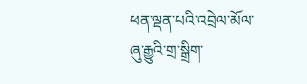ཕན་ལྡན་པའི་འབྲེལ་མོལ་ཞུ་རྒྱུའི་གྲ་སྒྲིག་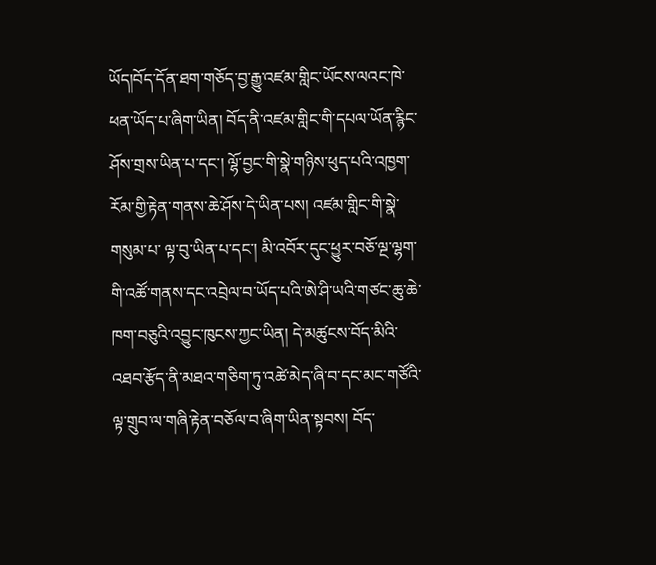ཡོད།བོད་དོན་ཐག་གཅོད་བྱ་རྒྱུ་འཛམ་གླིང་ཡོངས་ལའང་ཁེ་ཕན་ཡོད་པ་ཞིག་ཡིན། བོད་ནི་འཛམ་གླིང་གི་དཔལ་ཡོན་རྙིང་ཤོས་གྲས་ཡིན་པ་དང་། ལྷོ་བྱང་གི་སྣེ་གཉིས་ཕུད་པའི་འཁྱག་རོམ་གྱི་རྟེན་གནས་ཆེ་ཤོས་དེ་ཡིན་པས། འཛམ་གླིང་གི་སྣེ་གསུམ་པ་ ལྟ་བུ་ཡིན་པ་དང་། མི་འབོར་དུང་ཕྱུར་བཅོ་ལྔ་ལྷག་གི་འཚོ་གནས་དང་འབྲེལ་བ་ཡོད་པའི་ཨེ་ཤི་ཡའི་གཙང་ཆུ་ཆེ་ཁག་བཅུའི་འབྱུང་ཁུངས་ཀྱང་ཡིན། དེ་མཚུངས་བོད་མིའི་འཐབ་རྩོད་ནི་མཐའ་གཅིག་ཏུ་འཚེ་མེད་ཞི་བ་དང་མང་གཙོའི་ལྟ་གྲུབ་ལ་གཞི་རྟེན་བཅོལ་བ་ཞིག་ཡིན་སྟབས། བོད་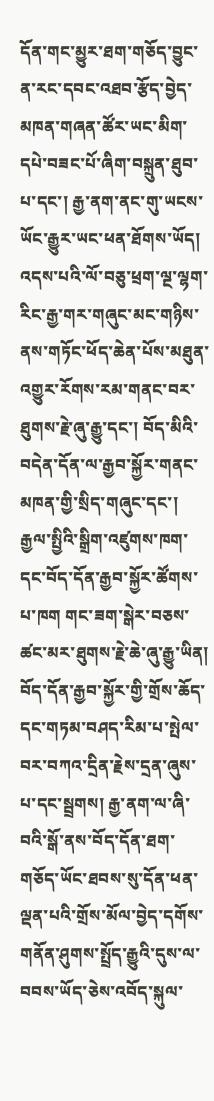དོན་གང་མྱུར་ཐག་གཅོད་བྱུང་ན་རང་དབང་འཐབ་རྩོད་བྱེད་མཁན་གཞན་ཚོར་ཡང་མིག་དཔེ་བཟང་པོ་ཞིག་བསྐྲུན་ཐུབ་པ་དང་། རྒྱ་ནག་ནང་གུ་ཡངས་ཡོང་རྒྱུར་ཡང་ཕན་ཐོགས་ཡོད།
འདས་པའི་ལོ་བཅུ་ཕྲག་ལྔ་ལྷག་རིང་རྒྱ་གར་གཞུང་མང་གཉིས་ནས་གཏོང་ཕོད་ཆེན་པོས་མཐུན་འགྱུར་རོགས་རམ་གནང་བར་ཐུགས་རྗེ་ཞུ་རྒྱུ་དང་། བོད་མིའི་བདེན་དོན་ལ་རྒྱབ་སྐྱོར་གནང་མཁན་གྱི་སྲིད་གཞུང་དང་། རྒྱལ་སྤྱིའི་སྒྲིག་འཛུགས་ཁག་དང་བོད་དོན་རྒྱབ་སྐྱོར་ཚོགས་པ་ཁག གང་ཟག་སྒེར་བཅས་ཚང་མར་ཐུགས་རྗེ་ཆེ་ཞུ་རྒྱུ་ཡིན། བོད་དོན་རྒྱབ་སྐྱོར་གྱི་གྲོས་ཆོད་དང་གཏམ་བཤད་རིམ་པ་སྤེལ་བར་བཀའ་དྲིན་རྗེས་དྲན་ཞུས་པ་དང་སྦྲགས། རྒྱ་ནག་ལ་ཞི་བའི་སྒོ་ནས་བོད་དོན་ཐག་གཅོད་ཡོང་ཐབས་སུ་དོན་ཕན་ལྡན་པའི་གྲོས་མོལ་བྱེད་དགོས་གནོན་ཤུགས་སྤྲོད་རྒྱུའི་དུས་ལ་བབས་ཡོད་ཅེས་འབོད་སྐུལ་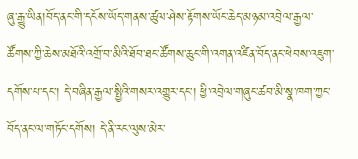ཞུ་རྒྱུ་ཡིན།བོད་ནང་གི་དངོས་ཡོད་གནས་ཚུལ་ཤེས་རྟོགས་ཡོང་ཆེད་མཉམ་འབྲེལ་རྒྱལ་ཚོགས་ཀྱི་ཆེས་མཐོའི་འགྲོ་བ་མིའི་ཐོབ་ཐང་ཚོགས་ཆུང་གི་འགན་འཛིན་བོད་ནང་ཕེབས་འཇུག་དགོས་པ་དང་། དེ་བཞིན་རྒྱལ་སྤྱིའི་གསར་འགྱུར་དང་། ཕྱི་འབྲེལ་གཞུང་ཚབ་མི་སྣ་ཁག་ཀྱང་བོད་ནང་ལ་གཏོང་དགོས། དེ་ནི་རང་ལུས་མེར་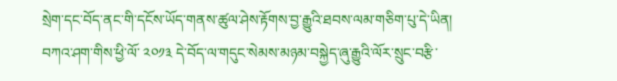སྲེག་དང་བོད་ནང་གི་དངོས་ཡོད་གནས་ཚུལ་ཤེས་རྟོགས་བྱ་རྒྱུའི་ཐབས་ལམ་གཅིག་པུ་དེ་ཡིན།
བཀའ་ཤག་གིས་ཕྱི་ལོ་ ༢༠༡༣ དེ་བོད་ལ་གདུང་སེམས་མཉམ་བསྐྱེད་ཞུ་རྒྱུའི་ལོར་སྲུང་བརྩི་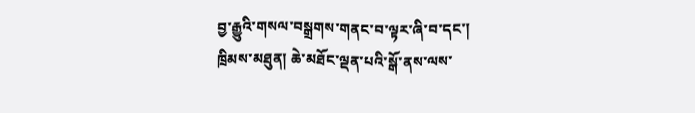བྱ་རྒྱུའི་གསལ་བསྒྲགས་གནང་བ་ལྟར་ཞི་བ་དང་། ཁྲིམས་མཐུན། ཆེ་མཐོང་ལྡན་པའི་སྒོ་ནས་ལས་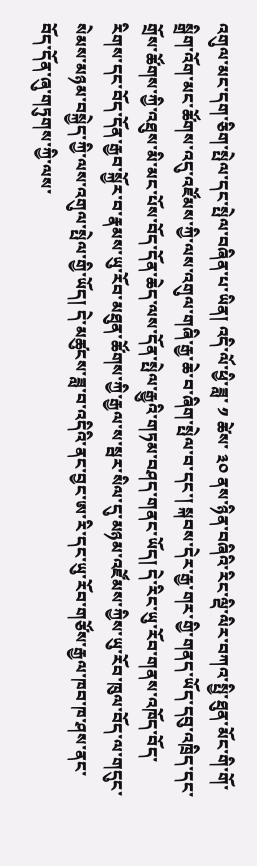འགུལ་མང་དག་ཅིག་སྤེལ་དང་སྤེལ་བཞིན་པ་ཡིན། འདི་ལོ་ཕྱི་ཟླ་ ༡ ཚེས་ ༣༠ ནས་ཉིན་བཞིའི་རིང་ལྡི་ལིར་བཀའ་སྤྱི་ཐུན་མོང་གི་གོ་སྒྲིག་འོག་མང་ཚོགས་འདུ་འཛོམས་ཀྱི་ལས་འགུལ་གཞི་རྒྱ་ཆེ་བ་ཞིག་སྤེལ་བ་དང་། སྐབས་དེར་རྒྱ་གར་གྱི་གནད་ཡོད་དབུ་འཁྲིད་དང་གྲོས་ཚོགས་ཀྱི་འཐུས་མི་མང་པོས་བོད་དོན་ཆེད་ལས་དོན་སྤེལ་རྒྱུའི་གཏམ་བཤད་གནང་ཡོད། དེ་རིང་ཡུ་རོབ་གནས་འཁོད་བོད་རིགས་དང་བོད་དོན་རྒྱབ་སྐྱོར་བ་རྣམས་ཡུ་རོབ་མཐུན་ཚོགས་ཀྱི་རྒྱལ་ས་སྦར་སིལ་དུ་མཉམ་འཛོམས་ཀྱིས་ཡུ་རོབ་ཁུལ་བོད་ལ་གདུང་སེམས་མཉམ་བསྐྱེད་ཀྱི་ལས་འགུལ་སྤེལ་གྱི་ཡོད། དེ་མཚུངས་ཟླ་བ་འདིའི་ནང་བྱང་ཨ་རི་དང་ཡུ་རོབ་གཙོས་རྒྱལ་ཁབ་ཁ་ཤས་ནང་བོད་དོན་ཞུ་གཏུགས་ཀྱི་ལས་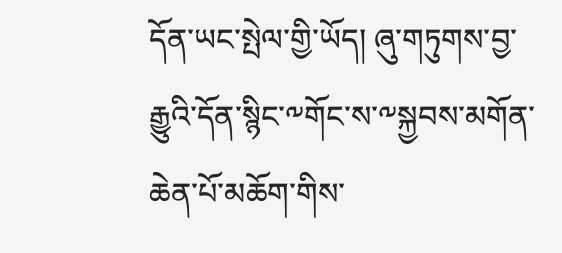དོན་ཡང་སྤེལ་གྱི་ཡོད། ཞུ་གཏུགས་བྱ་རྒྱུའི་དོན་སྙིང་༸གོང་ས་༸སྐྱབས་མགོན་ཆེན་པོ་མཆོག་གིས་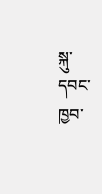སྐུ་དབང་ཁྱབ་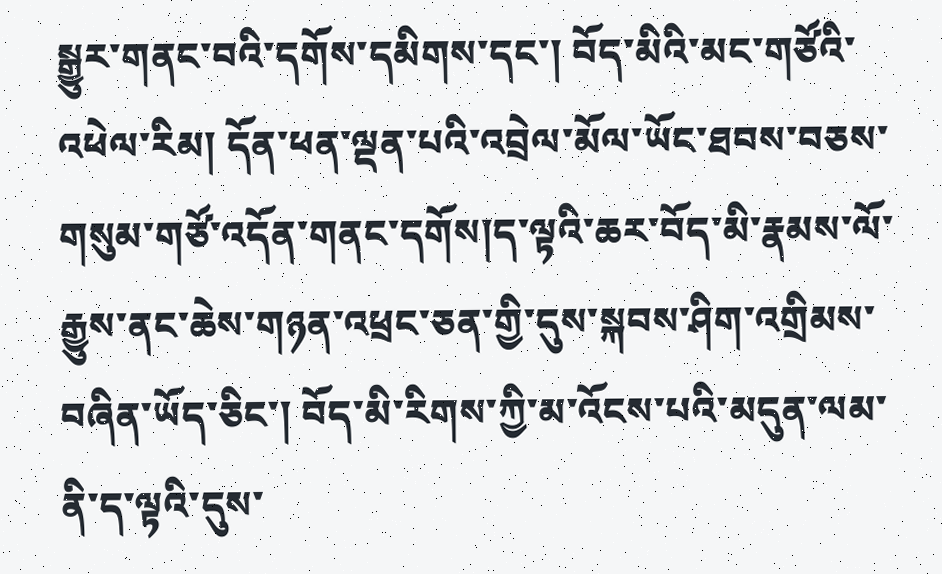སྒྱུར་གནང་བའི་དགོས་དམིགས་དང་། བོད་མིའི་མང་གཙོའི་འཕེལ་རིམ། དོན་ཕན་ལྡན་པའི་འབྲེལ་མོལ་ཡོང་ཐབས་བཅས་གསུམ་གཙོ་འདོན་གནང་དགོས།ད་ལྟའི་ཆར་བོད་མི་རྣམས་ལོ་རྒྱུས་ནང་ཆེས་གཉན་འཕྲང་ཅན་གྱི་དུས་སྐབས་ཤིག་འགྲིམས་བཞིན་ཡོད་ཅིང་། བོད་མི་རིགས་ཀྱི་མ་འོངས་པའི་མདུན་ལམ་ནི་ད་ལྟའི་དུས་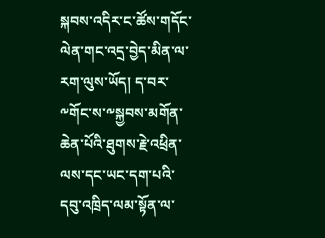སྐབས་འདིར་ང་ཚོས་གདོང་ལེན་གང་འདྲ་བྱེད་མིན་ལ་རག་ལུས་ཡོད། ད་བར་༸གོང་ས་༸སྐྱབས་མགོན་ཆེན་པོའི་ཐུགས་རྗེ་འཕྲིན་ལས་དང་ཡང་དག་པའི་དབུ་འཁྲིད་ལམ་སྟོན་ལ་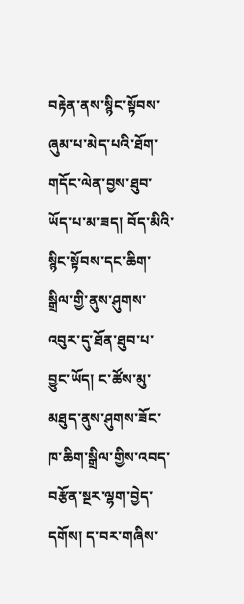བརྟེན་ནས་སྙིང་སྟོབས་ཞུམ་པ་མེད་པའི་ཐོག་གདོང་ལེན་བྱས་ཐུབ་ཡོད་པ་མ་ཟད། བོད་མིའི་སྙིང་སྟོབས་དང་ཆིག་སྒྲིལ་གྱི་ནུས་ཤུགས་འབུར་དུ་ཐོན་ཐུབ་པ་བྱུང་ཡོད། ང་ཚོས་མུ་མཐུད་ནུས་ཤུགས་ཟོང་ཁ་ཆིག་སྒྲིལ་གྱིས་འབད་བརྩོན་སྔར་ལྷག་བྱེད་དགོས། ད་བར་གཞིས་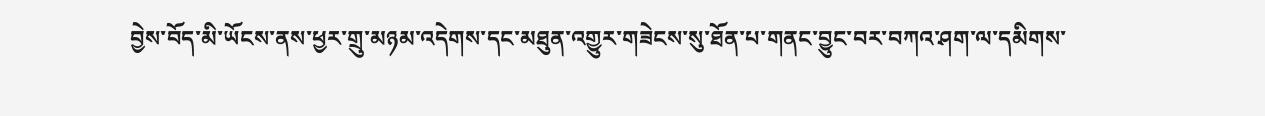བྱེས་བོད་མི་ཡོངས་ནས་ཕྱར་གྲུ་མཉམ་འདེགས་དང་མཐུན་འགྱུར་གཟེངས་སུ་ཐོན་པ་གནང་བྱུང་བར་བཀའ་ཤག་ལ་དམིགས་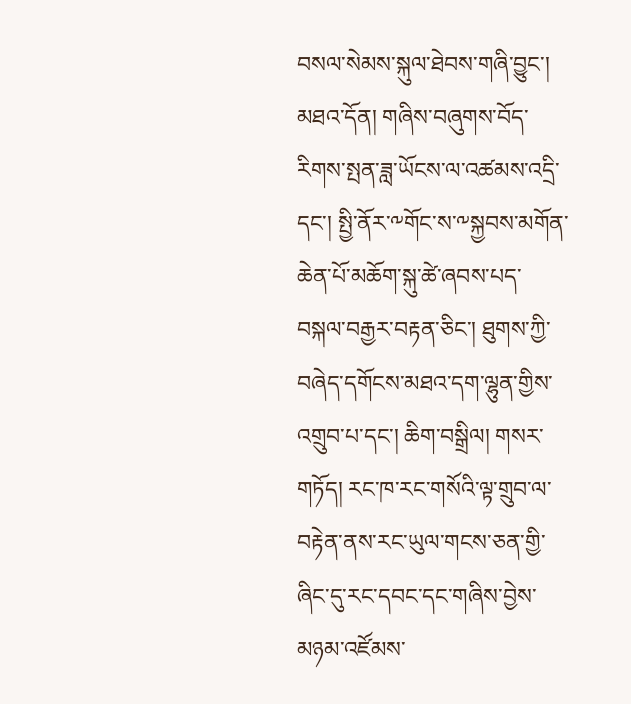བསལ་སེམས་སྐུལ་ཐེབས་གཞི་བྱུང་།
མཐའ་དོན། གཞིས་བཞུགས་བོད་རིགས་སྤན་ཟླ་ཡོངས་ལ་འཚམས་འདྲི་དང་། སྤྱི་ནོར་༸གོང་ས་༸སྐྱབས་མགོན་ཆེན་པོ་མཆོག་སྐུ་ཚེ་ཞབས་པད་བསྐལ་བརྒྱར་བརྟན་ཅིང་། ཐུགས་ཀྱི་བཞེད་དགོངས་མཐའ་དག་ལྷུན་གྱིས་འགྲུབ་པ་དང་། ཆིག་བསྒྲིལ། གསར་གཏོད། རང་ཁ་རང་གསོའི་ལྟ་གྲུབ་ལ་བརྟེན་ནས་རང་ཡུལ་གངས་ཅན་གྱི་ཞིང་དུ་རང་དབང་དང་གཞིས་བྱེས་མཉམ་འཛོམས་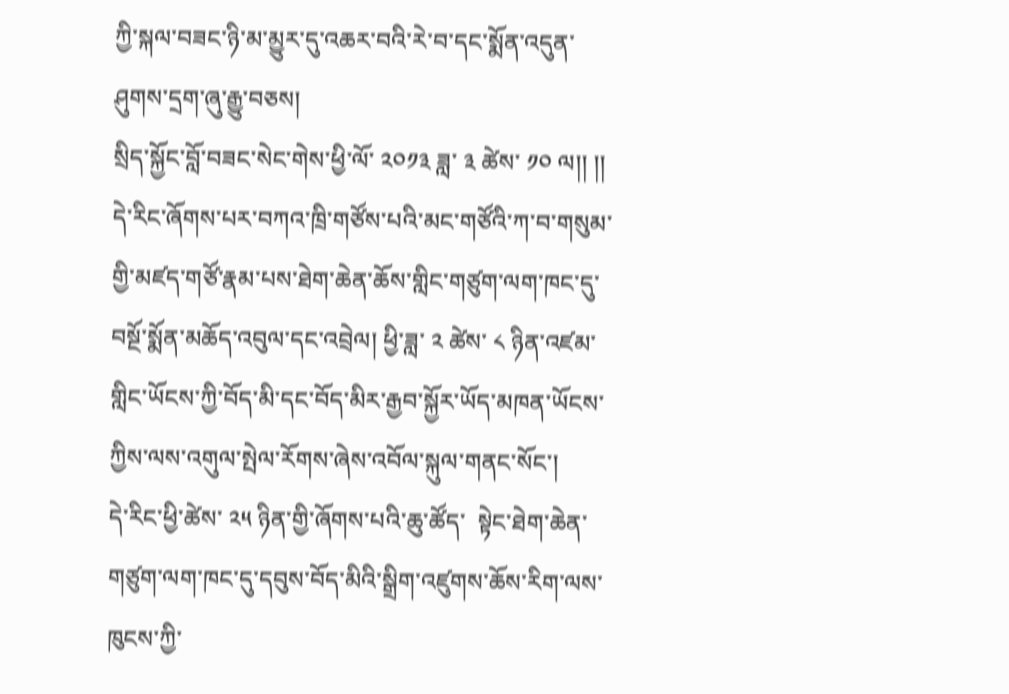ཀྱི་སྐལ་བཟང་ཉི་མ་མྱུར་དུ་འཆར་བའི་རེ་བ་དང་སྨོན་འདུན་ཤུགས་དྲག་ཞུ་རྒྱུ་བཅས།
སྲིད་སྐྱོང་བློ་བཟང་སེང་གེས་ཕྱི་ལོ་ ༢༠༡༣ ཟླ་ ༣ ཚེས་ ༡༠ ལ།། །།
དེ་རིང་ཞོགས་པར་བཀའ་ཁྲི་གཙོས་པའི་མང་གཙོའི་ཀ་བ་གསུམ་གྱི་མཛད་གཙོ་རྣམ་པས་ཐེག་ཆེན་ཆོས་གླིང་གཙུག་ལག་ཁང་དུ་བསྔོ་སྨོན་མཆོད་འབུལ་དང་འབྲེལ། ཕྱི་ཟླ་ ༢ ཚེས་ ༨ ཉིན་འཛམ་གླིང་ཡོངས་ཀྱི་བོད་མི་དང་བོད་མིར་རྒྱབ་སྐྱོར་ཡོད་མཁན་ཡོངས་ཀྱིས་ལས་འགུལ་སྤེལ་རོགས་ཞེས་འབོལ་སྐུལ་གནང་སོང་།
དེ་རིང་ཕྱི་ཚེས་ ༢༥ ཉིན་གྱི་ཞོགས་པའི་ཆུ་ཚོད་  སྟེང་ཐེག་ཆེན་གཙུག་ལག་ཁང་དུ་དབུས་བོད་མིའི་སྒྲིག་འཛུགས་ཆོས་རིག་ལས་ཁུངས་ཀྱི་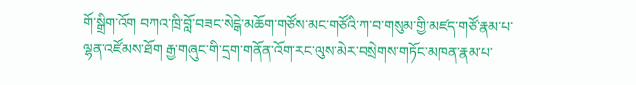གོ་སྒྲིག་འོག བཀའ་ཁྲི་བློ་བཟང་སེངྒེ་མཆོག་གཙོས་མང་གཙོའི་ཀ་བ་གསུམ་གྱི་མཛད་གཙོ་རྣམ་པ་ལྷན་འཛོམས་ཐོག རྒྱ་གཞུང་གི་དྲག་གནོན་འོག་རང་ལུས་མེར་བསྲེགས་གཏོང་མཁན་རྣམ་པ་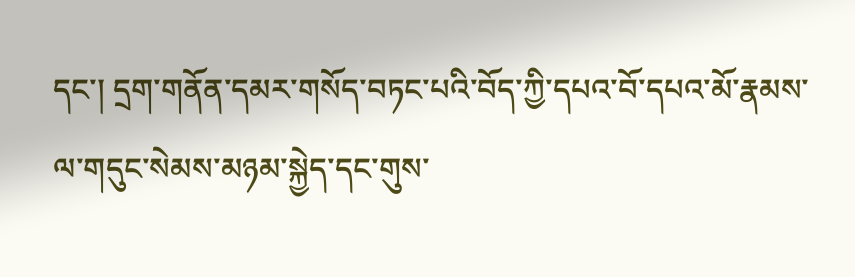དང་། དྲག་གནོན་དམར་གསོད་བཏང་པའི་བོད་ཀྱི་དཔའ་བོ་དཔའ་མོ་རྣམས་ལ་གདུང་སེམས་མཉམ་སྐྱེད་དང་གུས་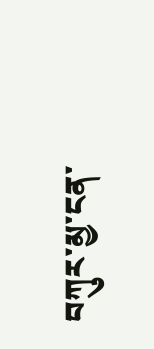བཀུར་མྱ་ངན་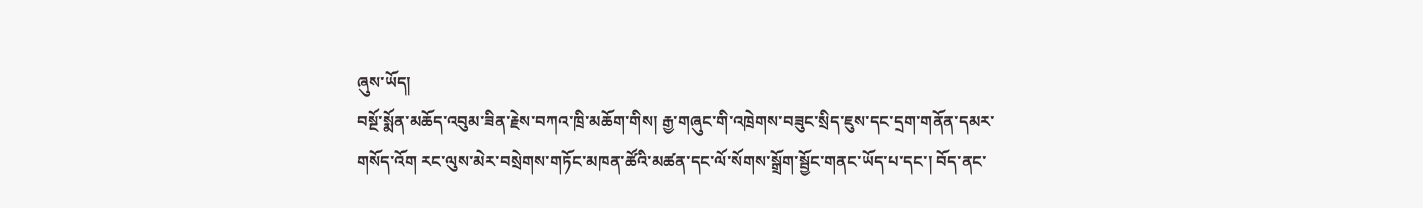ཞུས་ཡོད།
བསྔོ་སྨོན་མཆོད་འབུམ་ཟིན་རྗེས་བཀའ་ཁྲི་མཆོག་གིས། རྒྱ་གཞུང་གི་འཁྲེགས་བཟུང་སྲིད་ཇུས་དང་དྲག་གནོན་དམར་གསོད་འོག རང་ལུས་མེར་བསྲེགས་གཏོང་མཁན་ཚོའི་མཚན་དང་ལོ་སོགས་སྒྲོག་སྦྱོང་གནང་ཡོད་པ་དང་། བོད་ནང་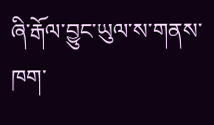ཞི་རྒོལ་བྱུང་ཡུལ་ས་གནས་ཁག་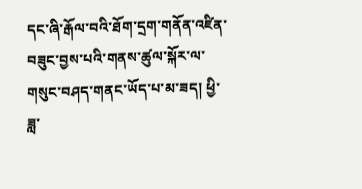དང་ཞི་རྒོལ་བའི་ཐོག་དྲག་གནོན་འཛིན་བཟུང་བྱས་པའི་གནས་ཚུལ་སྐོར་ལ་གསུང་བཤད་གནང་ཡོད་པ་མ་ཟད། ཕྱི་ཟླ་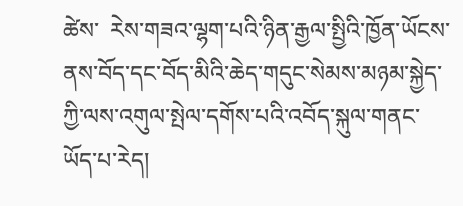ཚེས་  རེས་གཟའ་ལྷག་པའི་ཉིན་རྒྱལ་སྤྱིའི་ཁྱོན་ཡོངས་ནས་བོད་དང་བོད་མིའི་ཆེད་གདུང་སེམས་མཉམ་སྐྱེད་ཀྱི་ལས་འགུལ་སྤེལ་དགོས་པའི་འབོད་སྐུལ་གནང་ཡོད་པ་རེད།